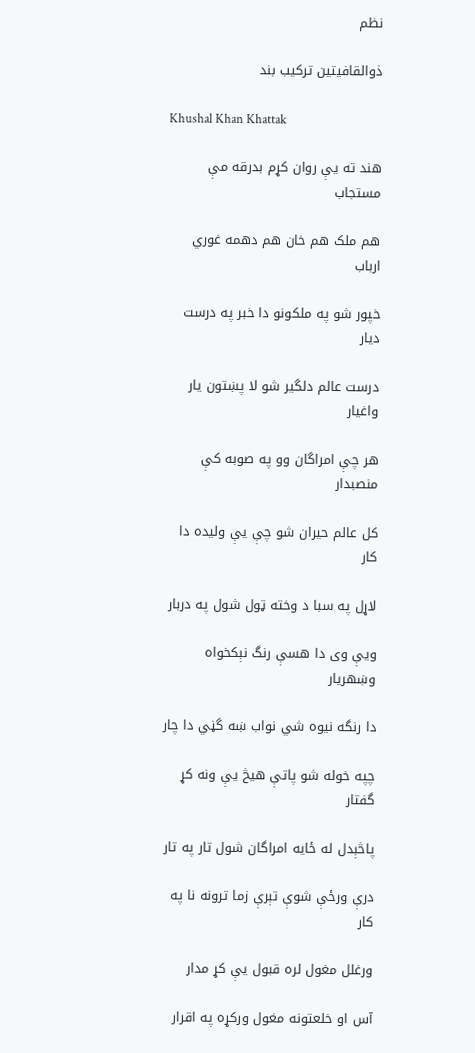نظم

ذوالقافيتين ترکيب بند

Khushal Khan Khattak

هند ته يې روان کړم بدرقه مې مستجاب

هم ملک هم خان هم دهمه غوري ارباب

خپور شو په ملکونو دا خبر په درست ديار

درست عالم دلگير شو لا پښتون يار واغيار

هر چې امراگان وو په صوبه کې منصبدار

کل عالم حيران شو چې يې وليده دا کار

لاړل په سبا د وخته ټول شول په دربار

ويې وی دا هسې رنگ نېکخواه وښهريار

دا رنگه نيوه شي نواب ښه گڼي دا چار

چپه خوله شو پاتې هيڅ يې ونه کړ گفتار

پاڅېدل له ځايه امراگان شول تار په تار

درې ورځې شوې تېرې زما ترونه نا په کار

ورغلل مغول لره قبول يې کړ مدار

آس او خلعتونه مغول ورکړه په اقرار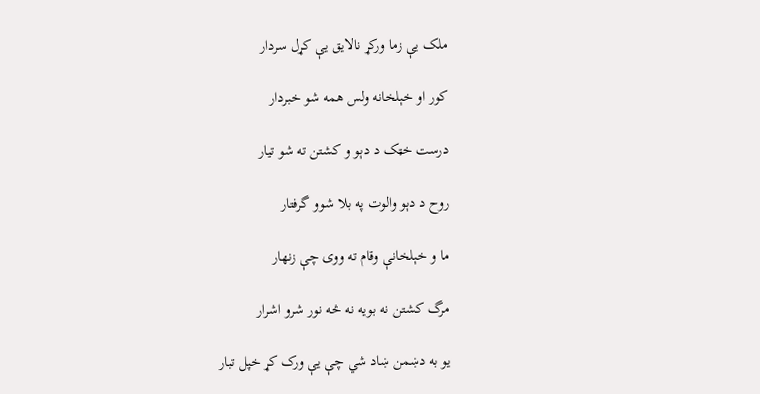ملک يې زما ورکړ نالايق يې کړل سردار

کور او خېلخانه ولس همه شو خبردار

درست خټک د دېو و کشتن ته شو تيار

روح د دېو والوت په بلا شوو گرفتار

ما و خېلخانې وقام ته ووی چې زنهار

مرگ کشتن نه بويه نه څه نور شرو اشرار

يو به دښمن ښاد شي چې يې ورک کړ خپل تبار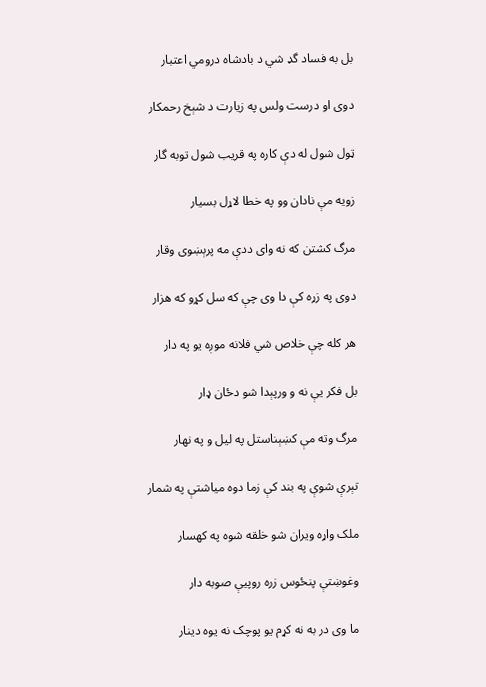بل به فساد گډ شي د بادشاه درومي اعتبار

دوی او درست ولس په زيارت د شېخ رحمکار

ټول شول له دې کاره په قريب شول توبه گار

زويه مې نادان وو په خطا لاړل بسيار

مرگ کشتن که نه وای ددې مه پرېښوی وقار

دوی په زړه کې دا وی چې که سل کړو که هزار

هر کله چې خلاص شي فلانه موږه يو په دار

بل فکر يې نه و ورپېدا شو دځان ډار

مرگ وته مې کښېناستل په ليل و په نهار

تېرې شوې په بند کې زما دوه مياشتې په شمار

ملک واړه ويران شو خلقه شوه په کهسار

وغوښتې پنځوس زره روپيې صوبه دار

ما وی در به نه کړم يو پوچک نه يوه دينار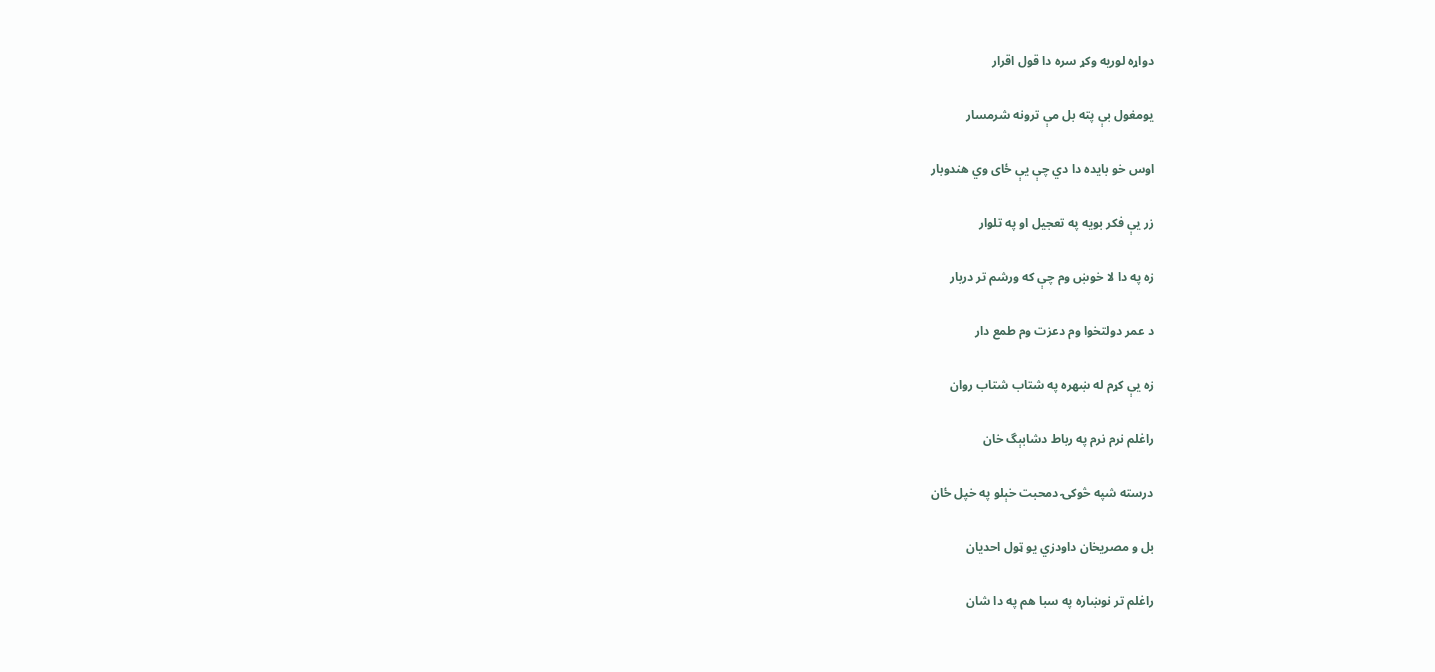دواړه لوريه وکړ سره دا قول اقرار

يومغول بې پته بل مې ترونه شرمسار

اوس خو بايده دا دي چې يې ځای وي هندوبار

زر يې فکر بويه په تعجيل او په تلوار

زه په دا لا خوښ وم چې که ورشم تر دربار

د عمر دولتخوا وم دعزت وم طمع دار

زه يې کړم له ښهره په شتاب شتاب روان

راغلم نرم نرم په رباط دشابېگ خان

درسته شپه څوکۍ دمحبت خېلو په خپل ځان

بل و مصريخان داودزي يو ټول احديان

راغلم تر نوښاره په سبا هم په دا شان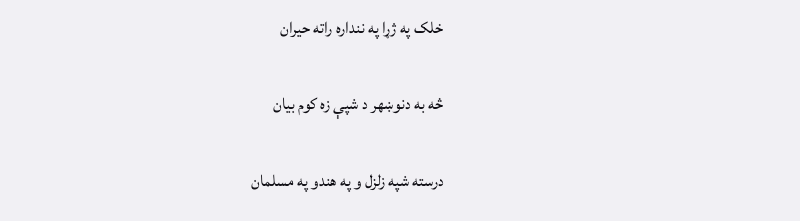خلک په ژړا په ننداره راته حيران

څه به دنوښهر د شپې زه کوم بيان

درسته شپه زلزل و په هندو په مسلمان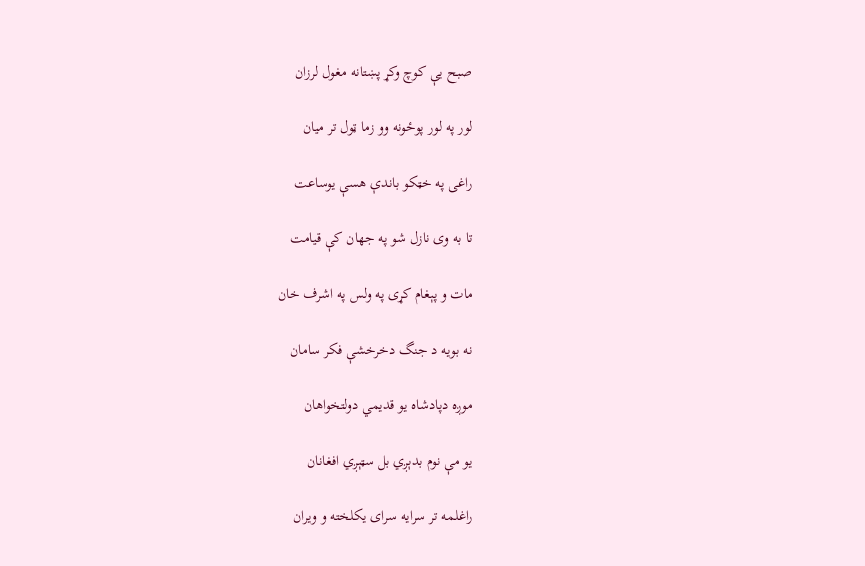صبح يې کوچ وکړ پښتانه مغول لرزان

لور په لور پوځونه وو زما ټول تر ميان

راغی په خټکو باندې هسې يوساعت

تا به وی نازل شو په جهان کې قيامت

مات و پېغام کړی په ولس په اشرف خان

نه بويه د جنگ دخرخشې فکر سامان

موږه دپادشاه يو قديمي دولتخواهان

يو مې نوم بدېږي بل سټېږي افغانان

راغلمه تر سرايه سرای يکلخته و ويران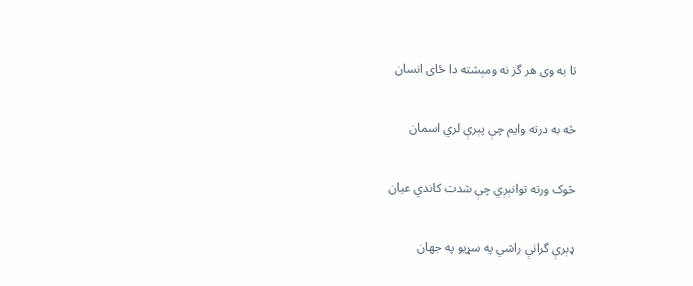تا به وی هر گز نه ومېشته دا ځای انسان

څه به درته وايم چې پېرې لري اسمان

څوک ورته توانېږي چې شدت کاندي عيان

ډېرې گرانې راشي په سړيو په جهان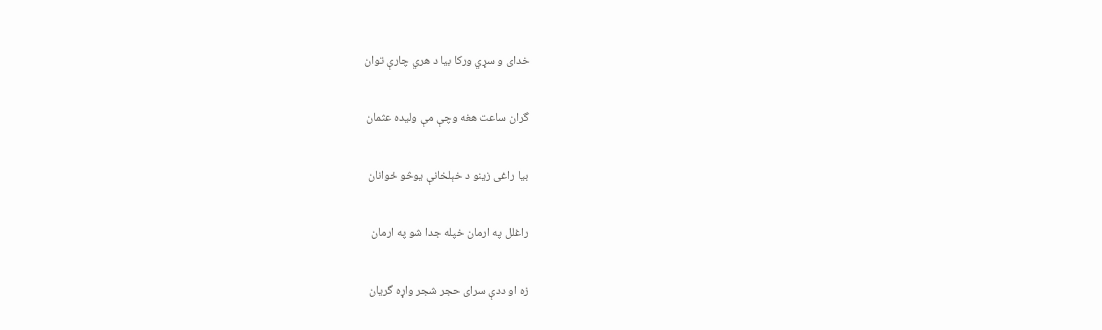خدای و سړي ورکا بيا د هري چارې توان

گران ساعت هغه وچې مې وليده عثمان

بيا راغی زينو د خېلخانې يوڅو ځوانان

راغلل په ارمان خپله جدا شو په ارمان

زه او ددې سرای حجر شجر واړه گريان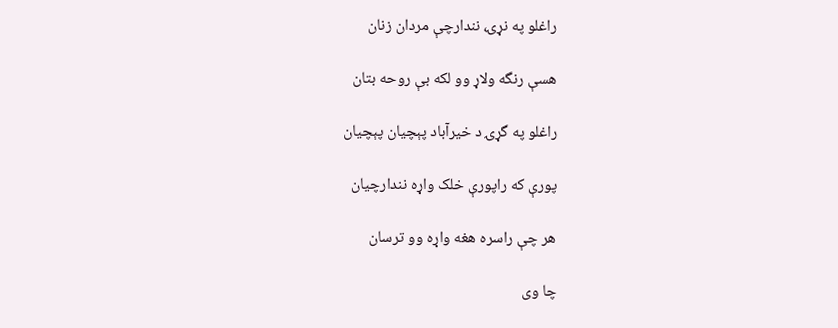راغلو په نړۍ، نندارچې مردان زنان

هسې رنگه ولاړ وو لکه بې روحه بتان

راغلو په گړۍ د خيرآباد پېچيان پېچيان

پورې که راپورې خلک واړه نندارچيان

هر چې راسره هغه واړه وو ترسان

چا وی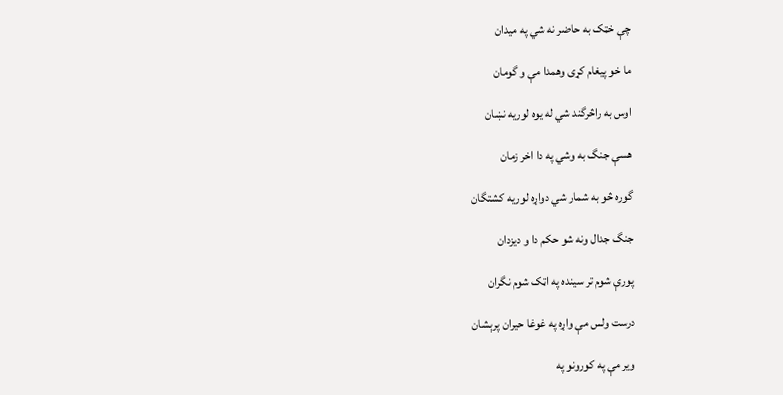چې خټک به حاضر نه شي په ميدان

ما خو پيغام کړی وهمدا مې و گومان

اوس به راڅرگند شي له يوه لوريه نښان

هسې جنگ به وشي په دا اخر زمان

گوره څو به شمار شي دواړه لوريه کشتگان

جنگ جدال ونه شو حکم دا و ديزدان

پورې شوم تر سينده په اټک شوم نگران

درست ولس مې واړه په غوغا حيران پرېشان

وير مې په کورونو په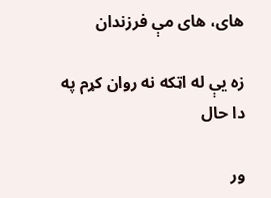های، های مې فرزندان

زه يې له اټکه نه روان کړم په دا حال

ور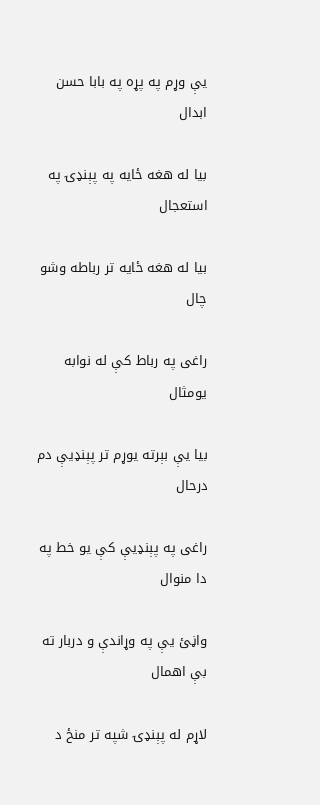يې وړم په پړه په بابا حسن ابدال

بيا له هغه ځايه په پېنډۍ په استعجال

بيا له هغه ځايه تر رباطه وشو چال

راغی په رباط کې له نوابه يومثال

بيا يې بېرته يوړم تر پېنډيې دم درحال

راغی په پېنډيې کې يو خط په دا منوال

واڼئ يې په وړاندې و دربار ته بې اهمال

لاړم له پېنډۍ شپه تر منځ د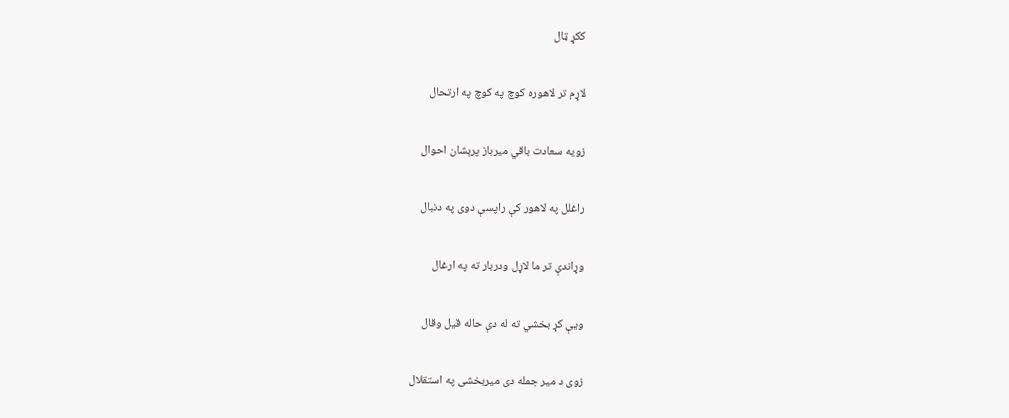ککړ ټال

لاړم تر لاهوره کوچ په کوچ په ارتحال

زويه سعادت باقي ميرباز پرېشان احوال

راغلل په لاهور کې راپسې دوی په دنبال

وړاندې تر ما لاړل ودربار ته په ارغال

ويې کړ بخشي ته له دې حاله قيل وقال

زوی د مير جمله دی ميربخشی په استقلال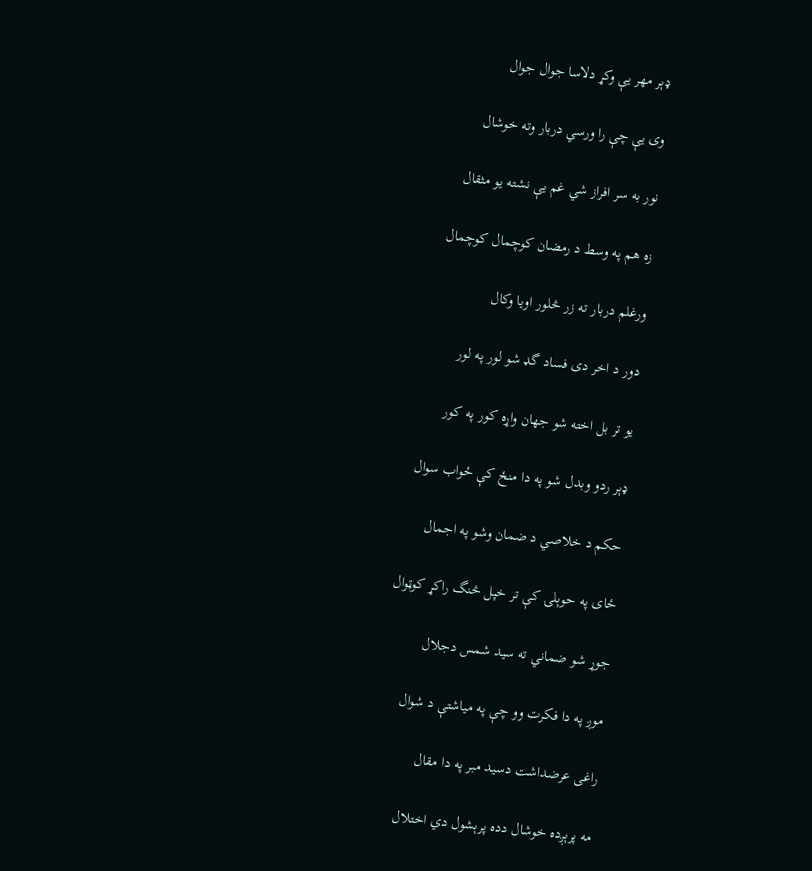ډېر مهر يې وکړ دلاسا جوال جوال

وی يې چې را ورسي دربار وته خوشال

نور به سر افراز شي غم يې نشته يو مثقال

زه هم په وسط د رمضان کوچمال کوچمال

ورغلم دربار ته زر څلور اويا وکال

دور د اخر دی فساد گډ شو لور په لور

يو تر بل اخته شو جهان واړه کور په کور

ډېر ردو وبدل شو په دا منځ کې ځواب سوال

حکم د خلاصي د ضمان وشو په اجمال

ځای په حوېلۍ کې تر خپل څنگ راکړ کوټوال

جوړ شو ضماني ته سيد شمس دجلال

موږ په دا فکرت وو چې په مياشتې د شوال

راغی عرضداشت دسيد مبر په دا مقال

مه پرېږده خوشال دده پرېشول دي اختلال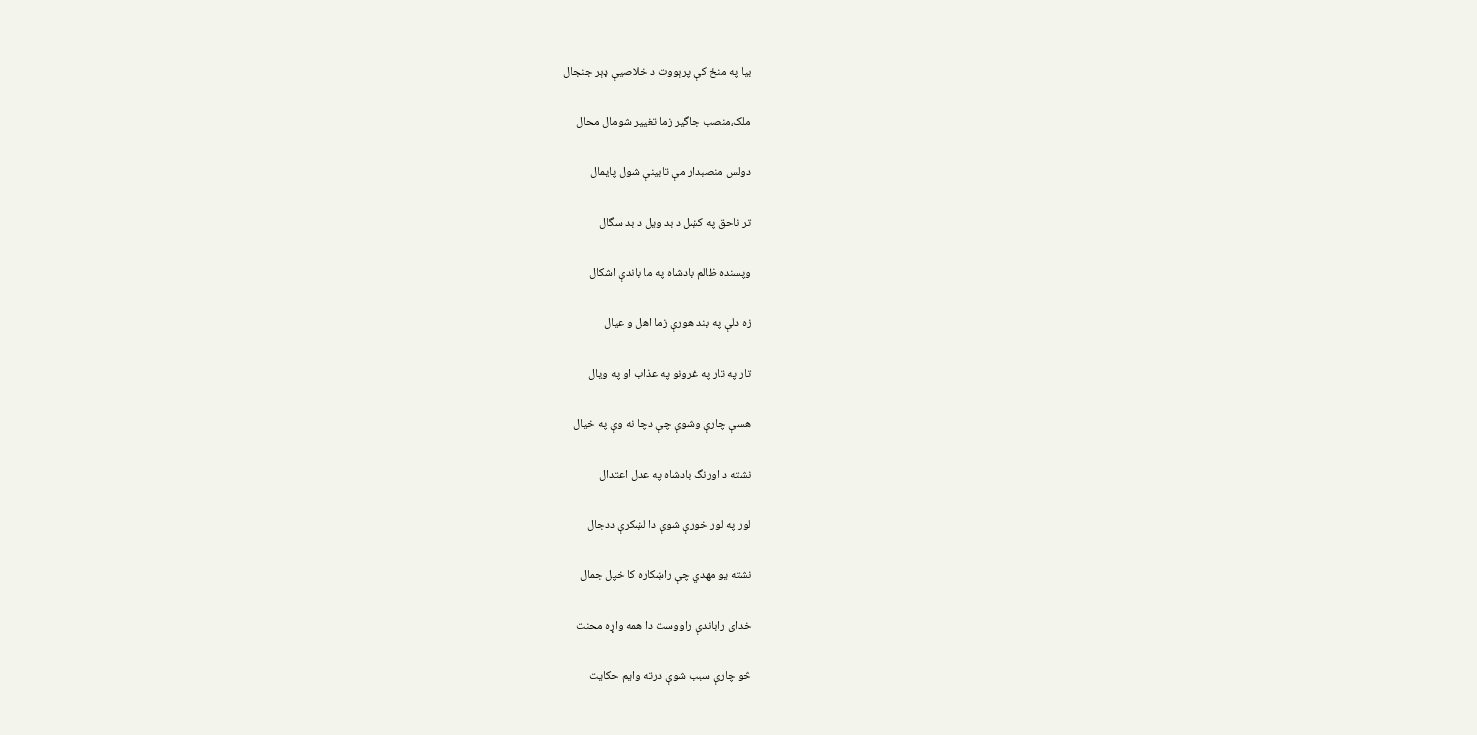بيا په منځ کې پرېووت د خلاصيې ډېر جنجال

ملک،منصب جاگير زما تغيير شومال محال

دولس منصبدار مې تابينې شول پايمال

تر ناحق په کښل د بد ويل د بد سگال

وپسنده ظالم بادشاه په ما باندې اشکال

زه دلې په بند هورې زما اهل و عيال

تار په تار په غرونو په عذاب او په ويال

هسې چارې وشوې چې دچا نه وې په خيال

نشته د اورنگ بادشاه په عدل اعتدال

لور په لور خورې شوې دا لښکرې ددجال

نشته يو مهدي چې راښکاره کا خپل جمال

خدای راباندې راووست دا همه واړه محنت

څو چارې سبب شوې درته وايم حکايت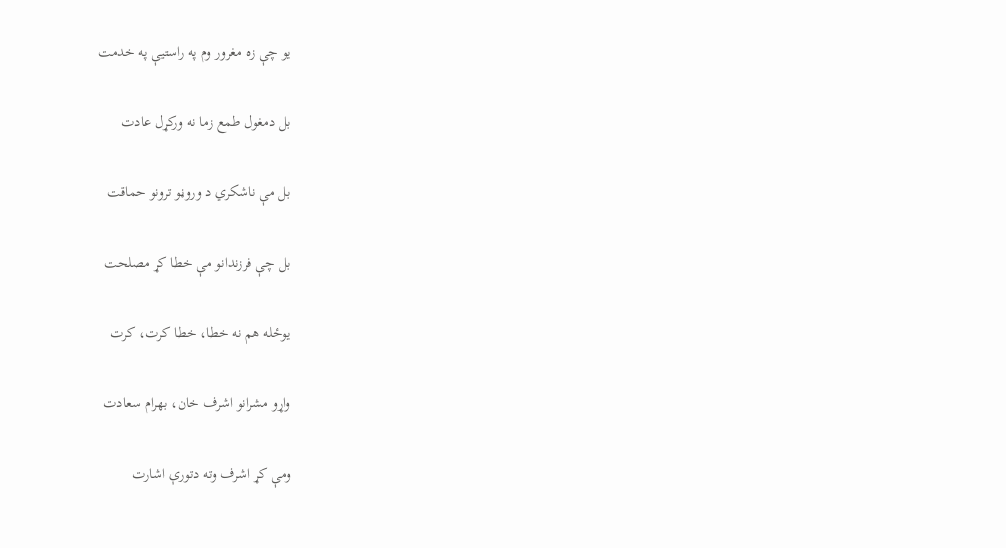يو چې زه مغرور وم په راستيې په خدمت

بل دمغول طمع زما نه ورکړل عادت

بل مې ناشکري د وروڼو ترونو حماقت

بل چې فرزندانو مې خطا کړ مصلحت

يوځله هم نه خطا، خطا کرت، کرت

واړو مشرانو اشرف خان، بهرام سعادت

ومې کړ اشرف وته دتورې اشارت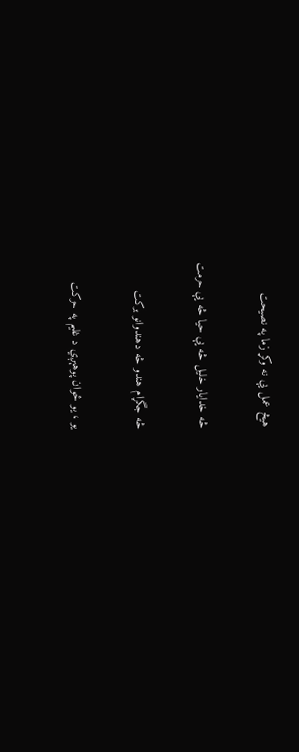هيڅ عمل يې نه وکړ زما په نصيحت

څه خدايار خليل څه يې حيا څه يې حرمت

څه جگړام هندو څه دهندوانو برکت

يو ، يو ځوان پوهېږي د غليم په حرکت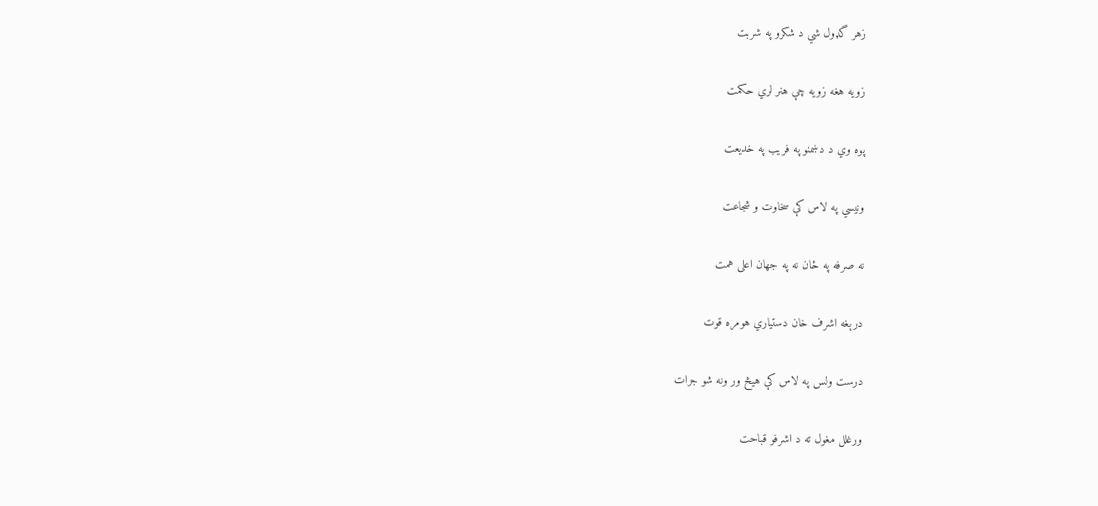زهر گډول شي د شکرو په شربت

زويه هغه زويه چې هنر لري حکمت

پوه وي د دښمنو په فريب په خديعت

ونيسي په لاس کې سخاوت و شجاعت

نه صرفه په ځان نه په جهان اعلی همت

درېغه اشرف خان دستياري هومره قوت

درست ولس په لاس کې هيڅ ور ونه شو جرات

ورغلل مغول ته د اشرفو قباحت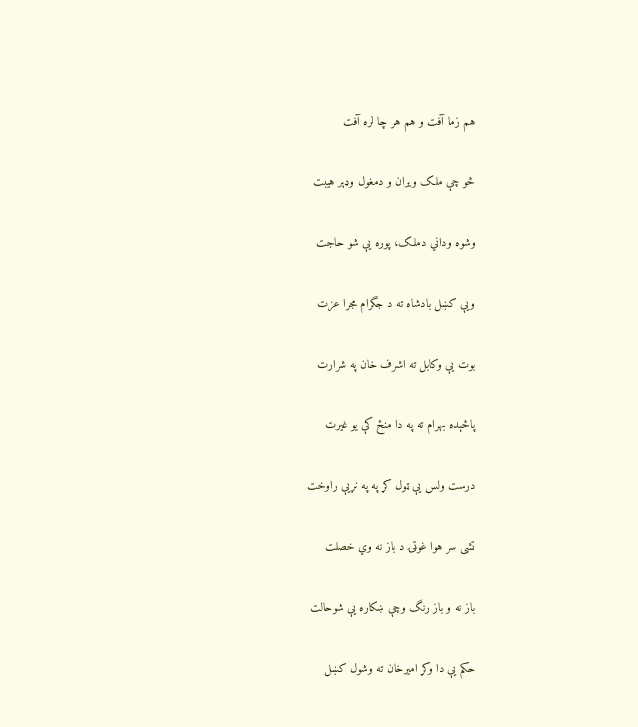هم زما آفت و هم هر چا لره آفت

څو چې ملک ويران و دمغول وډېر هيبت

وشوه وداني دملک، پوره يې شو حاجت

ويې کښل بادشاه ته د جگرام مجرا عزت

بوت يې وکابل ته اشرف خان په شرارت

پاڅېده بهرام ته په دا منځ کې يو غيرت

درست ولس يې ټول کړ په په نړيې راوخت

تشی سر هوا غوټۍ د باز نه وي خصلت

باز نه و باز رنگ وچې ښکاره يې شوحالت

حکم يې دا وکړ اميرخان ته وشول کښل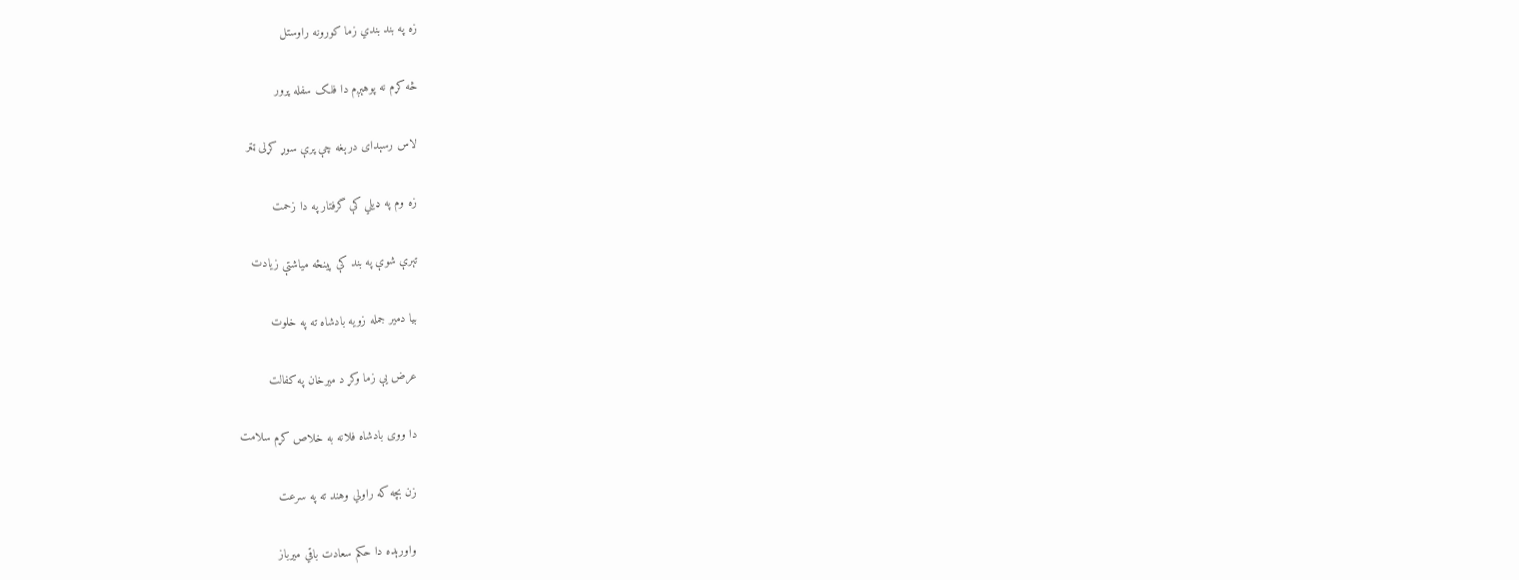زه په بند بندي زما کورونه راوستل

څه کړم نه پوهېږم دا فلک سفله پرور

لاس رسېدای درېغه چې پرې سوړ کړلی ټټر

زه وم په ډيلي کې گرفتار په دا زحمت

تېرې شوې په بند کې پينځه مياشتې زيادت

بيا دمير جمله زويه بادشاه ته په خلوت

عرض يې زما وکړ د ميرخان په کفالت

دا ووی بادشاه فلانه به خلاص کړم سلامت

زن بچه که راولي وهند ته په سرعت

واورېده دا حکم سعادت باقي ميرباز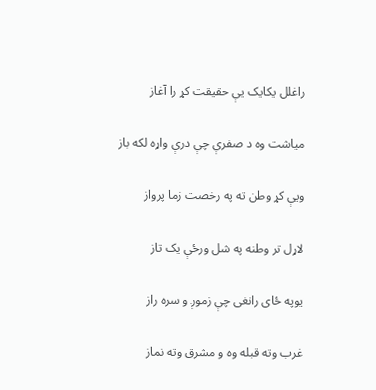راغلل يکايک يې حقيقت کړ را آغاز

مياشت وه د صفرې چې درې واړه لکه باز

ويې کړ وطن ته په رخصت زما پرواز

لاړل تر وطنه په شل ورځې يک تاز

يوپه ځای رانغی چې زموږ و سره راز

غرب وته قبله وه و مشرق وته نماز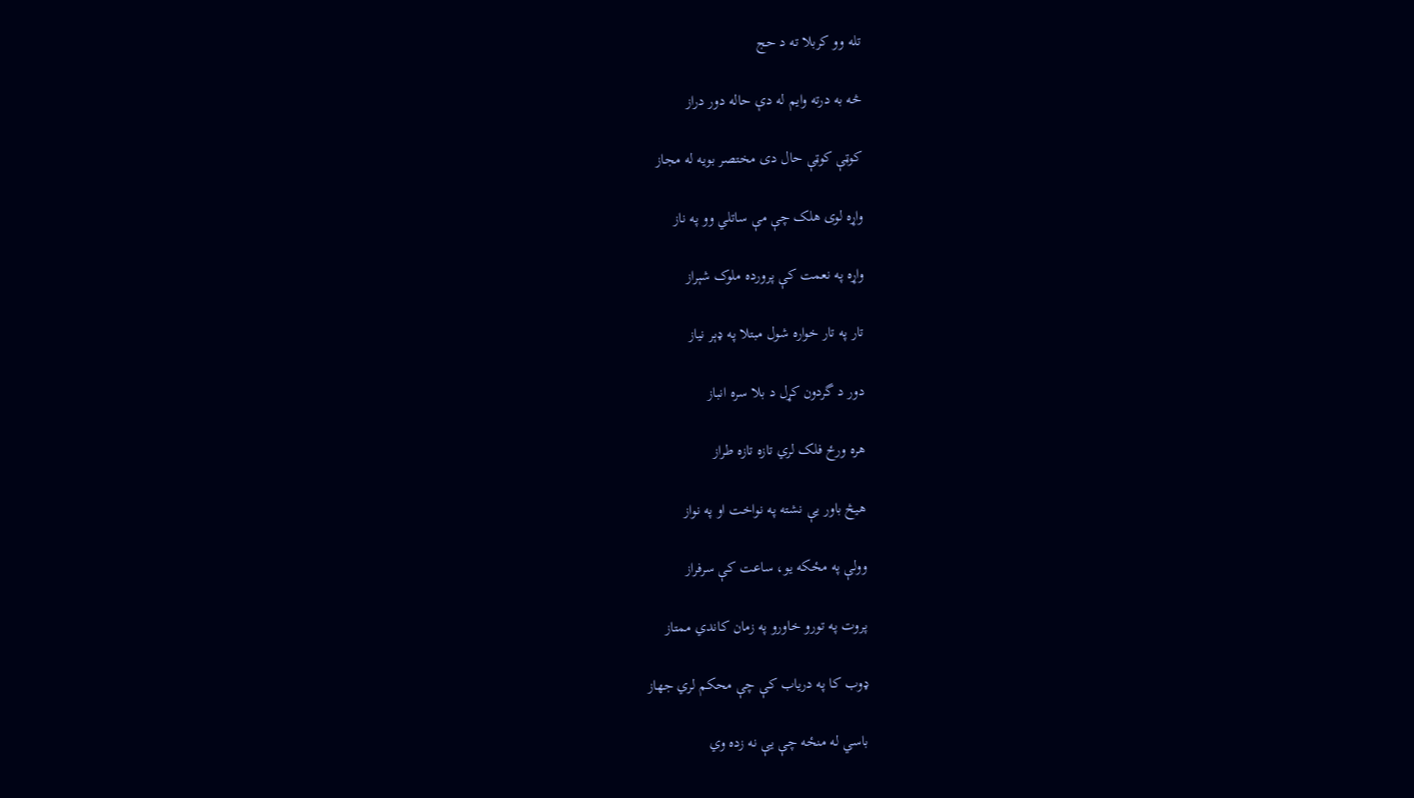تله وو کربلا ته د حج

څه به درته وايم له دې حاله دور دراز

کوټې کوټې حال دی مختصر بويه له مجاز

واړه لوی هلک چې مې ساتلي وو په ناز

واړه په نعمت کې پرورده ملوک شېراز

تار په تار خواره شول مبتلا په ډېر نياز

دور د گردون کړل د بلا سره انباز

هره ورځ فلک لري تازه تازه طراز

هيڅ باور يې نشته په نواخت او په نواز

وولې په مځکه يو، ساعت کې سرفراز

پروت په تورو خاورو په زمان کاندي ممتاز

ډوب کا په درياب کې چې محکم لري جهاز

باسي له منځه چې يې نه زده وي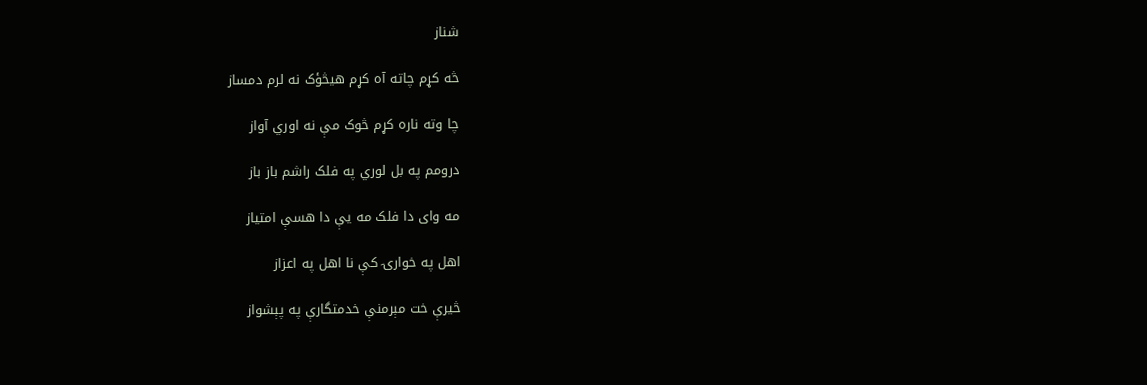شناز

څه کړم چاته آه کړم هيڅؤک نه لرم دمساز

چا وته ناره کړم څوک مې نه اوري آواز

درومم په بل لوري په فلک راشم باز باز

مه وای دا فلک مه يې دا هسې امتياز

اهل په خوارۍ کې نا اهل په اعزاز

څيرې خت مېرمنې خدمتگارې په پېشواز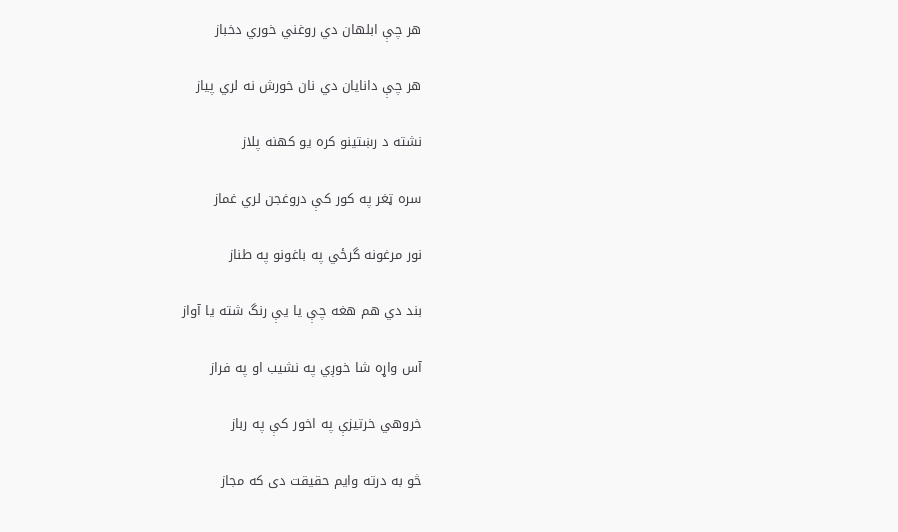هر چې ابلهان دي روغني خوري دخباز

هر چې دانايان دي نان خورش نه لري پياز

نشته د رښتينو کره يو کهنه پلاز

سره ټغر په کور کې دروغجن لري غماز

نور مرغونه گرځي په باغونو په طناز

بند دي هم هغه چې يا يې رنگ شته يا آواز

آس واړه شا خوږي په نشيب او په فراز

خروهي خرتيزې په اخور کې په رباز

څو به درته وايم حقيقت دی که مجاز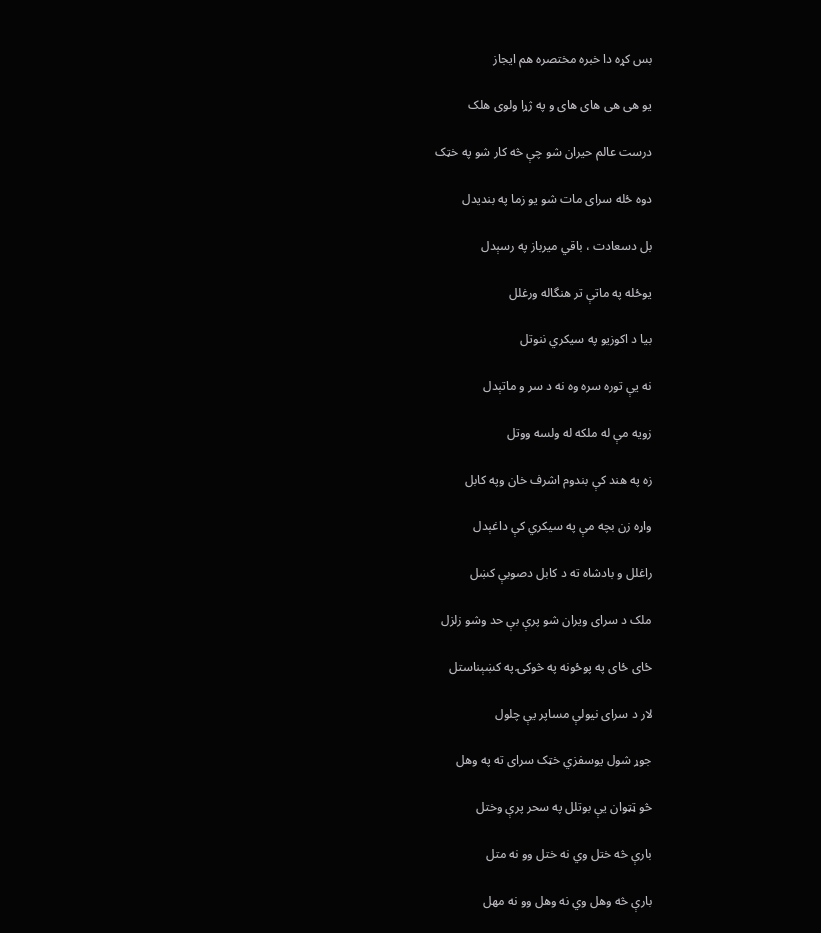بس کړه دا خبره مختصره هم ايجاز

يو هی هی های های و په ژړا ولوی هلک

درست عالم حيران شو چې څه کار شو په خټک

دوه ځله سرای مات شو يو زما په بنديدل

بل دسعادت ، باقي ميرباز په رسېدل

يوځله په ماتې تر هنگاله ورغلل

بيا د اکوزيو په سيکري ننوتل

نه يې توره سره وه نه د سر و ماتېدل

زويه مې له ملکه له ولسه ووتل

زه په هند کې بندوم اشرف خان وپه کابل

واړه زن بچه مې په سيکري کې داغېدل

راغلل و بادشاه ته د کابل دصوبې کښل

ملک د سرای ويران شو پرې بې حد وشو زلزل

ځای ځای په پوځونه په څوکۍ په کښېناستل

لار د سرای نيولې مساپر يې چلول

جوړ شول يوسفزي خټک سرای ته په وهل

څو ټټوان يې بوتلل په سحر پرې وختل

بارې څه ختل وي نه ختل وو نه متل

بارې څه وهل وي نه وهل وو نه مهل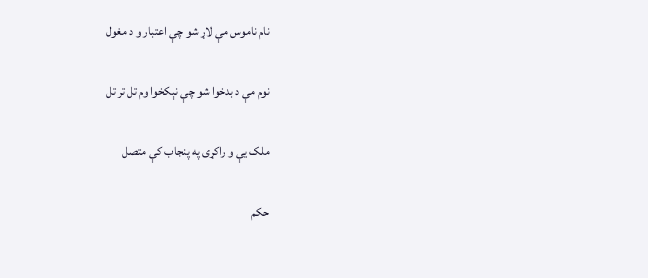نام ناموس مې لاړ شو چې اعتبار و د مغول

نوم مې د بدخوا شو چې نېکخوا وم تل تر تل

ملک يې و راکړی په پنجاب کې متصل

حکم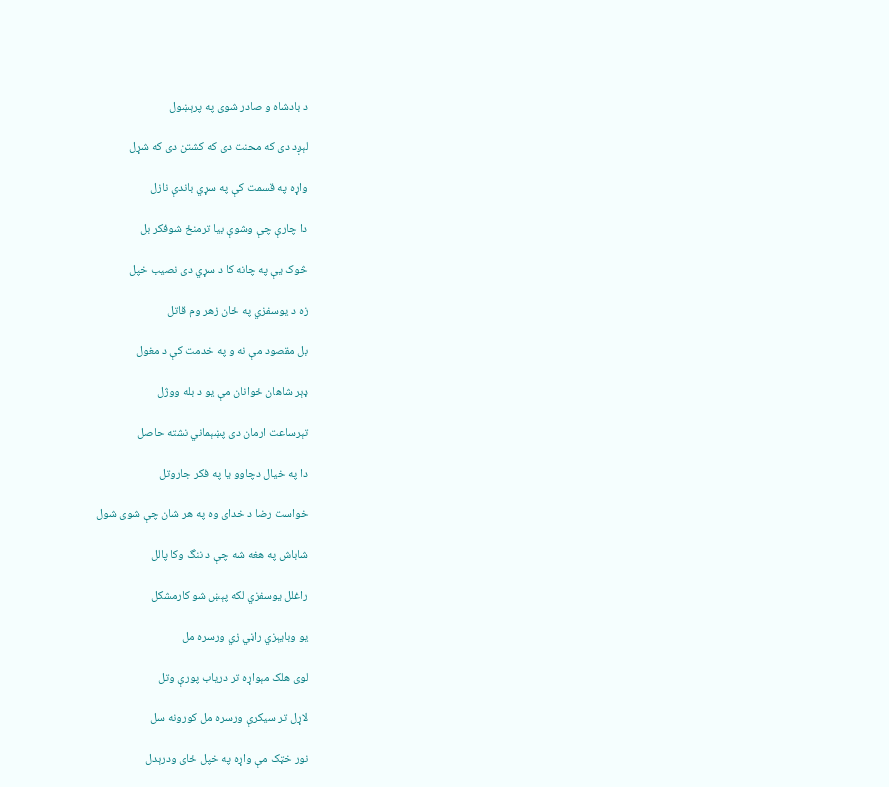د بادشاه و صادر شوی په پرېښول

لېږد دی که محنت دی که کشتن دی که شړل

واړه په قسمت کې په سړي باندې نازل

دا چارې چې وشوې بيا ترمنځ شوفکر بل

څوک يې په چانه کا د سړي دی نصيب خپل

زه د يوسفزي په ځان زهر وم قاتل

بل مقصود مې نه و په خدمت کې د مغول

ډېر شاهان ځوانان مې يو د بله ووژل

تېرساعت ارمان دی پښېماني نشته حاصل

دا په خيال دچاوو يا په فکر جاروتل

خواست رضا د خدای وه په هر شان چې شوی شول

شاباش په هغه شه چې د ننگ وکا پالل

راغلل يوسفزي لکه پېښ شو کارمشکل

يو وبايېزي راڼي زي ورسره مل

لوی هلک مېواړه تر درياب پورې وتل

لاړل تر سيکرې ورسره مل کورونه سل

نور خټک مې واړه په خپل ځای ودرېدل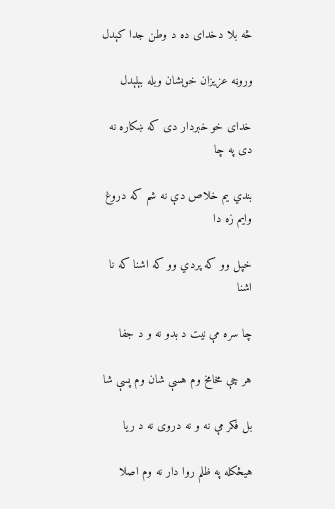څه بلا دخدای ده د وطن جدا کېدل

وروڼه عزيزان خوېشان وبله بېلېدل

خدای خو خبردار دی که ښکاره نه دی په چا

بندي يم خلاص دې نه شم که دروغ وايم زه دا

خپل وو که پردي وو که اشنا که نا اشنا

چا سره مې نيت د بدو نه و د جفا

هر چې مخامخ وم هسې شان وم پسې شا

بل فکر مې نه و نه دروی نه د ريا

هيڅکله په ظلم روا دار نه وم اصلا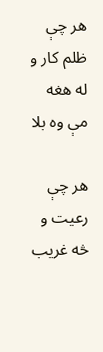هر چې ظلم کار و له هغه مې وه بلا

هر چې رعيت و څه غريب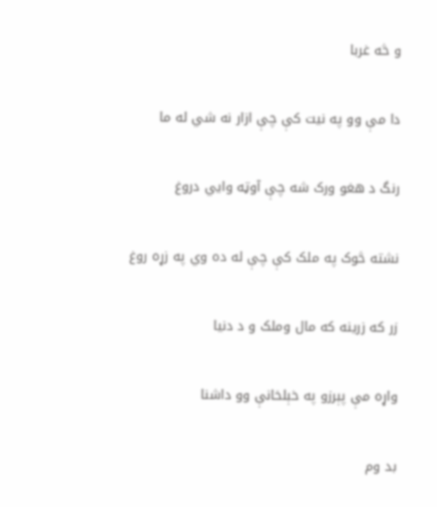و څه غربا

دا مې وو په نيت کې چې ازار نه شي له ما

رنگ د هغو ورک شه چې آوټه وايي دروغ

نشته څوک په ملک کې چې له ده وي په زړه روغ

زر که زرينه که مال وملک و د دنيا

واړه مې پېرزو په خېلخانې وو داشنا

بد وم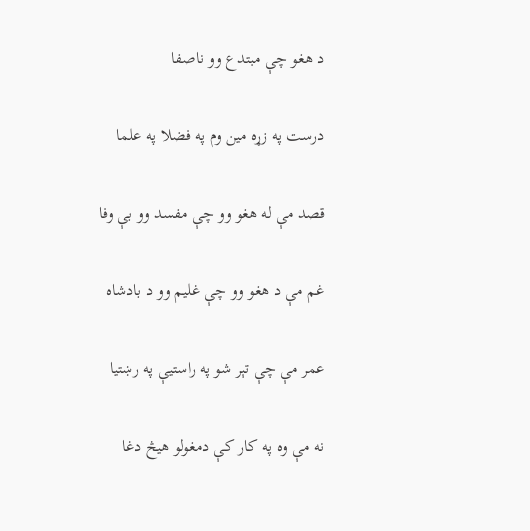د هغو چې مبتدع وو ناصفا

درست په زړه مين وم په فضلا په علما

قصد مې له هغو وو چې مفسد وو بې وفا

غم مې د هغو وو چې غليم وو د بادشاه

عمر مې چې تېر شو په راستيې په رښتيا

نه مې وه په کار کې دمغولو هيڅ دغا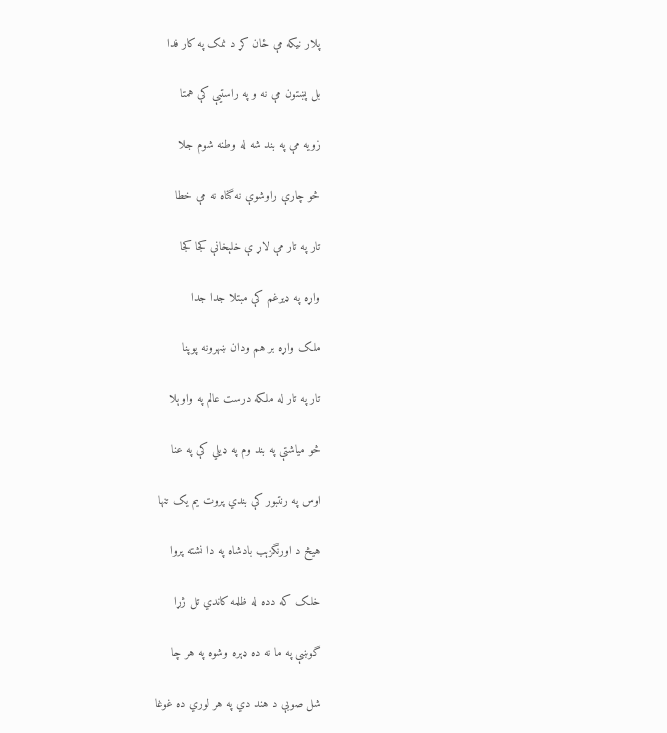پلار نيکه مې ځان کړ د نمک په کار فدا

بل پښتون مې نه و په راستيې کې همتا

زويه مې په بند شه له وطنه شوم جلا

څو چارې راوشوې نه گناه نه مې خطا

تار په تار مې لاړ ې خلېخانې کجا کجا

واړه په ډيرغم کې مبتلا جدا جدا

ملک واړه بر هم ودان ښهرونه پوپنا

تار په تار له ملکه درست عالم په واوېلا

څو مياشتې په بند وم په ډيلي کې په عنا

اوس په رنتبور کې بندي پروت يم يک تنها

هيڅ د اورنگزېب بادشاه په دا نشته پروا

خلک که دده له ظلمه کاندي تل ژړا

گوښې په ما نه ده ډېره وشوه په هر چا

شل صوبې د هند دي په هر لوري ده غوغا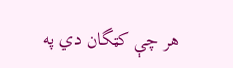هر چې کټگان دي په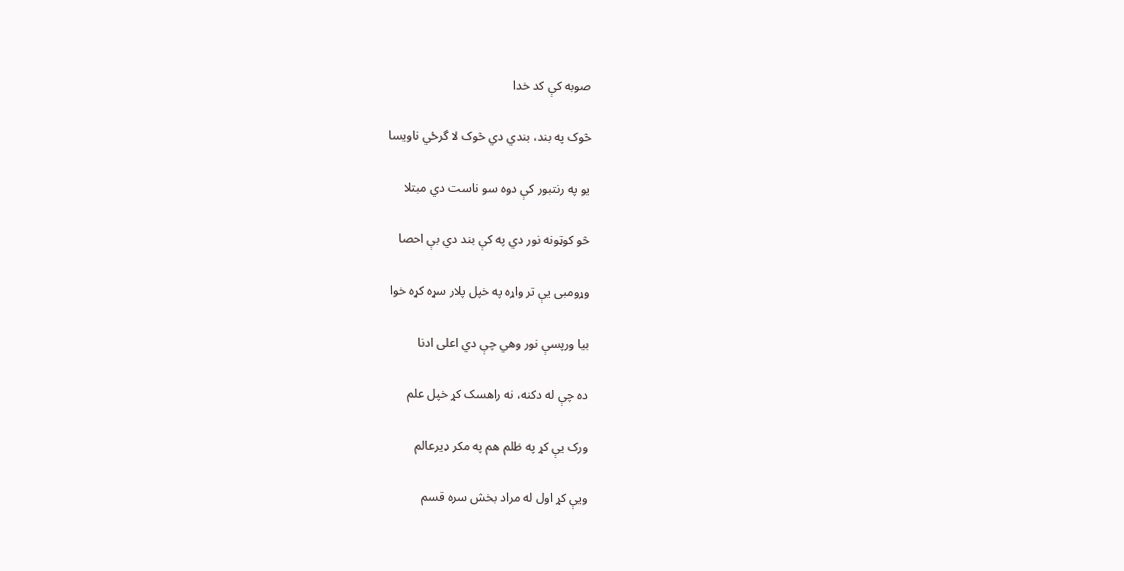صوبه کې کد خدا

څوک په بند، بندي دي څوک لا گرځي ناويسا

يو په رنتبور کې دوه سو ناست دي مبتلا

څو کوټونه نور دي په کې بند دي بې احصا

وړومبی يې تر واړه په خپل پلار سړه کړه خوا

بيا ورپسې نور وهي چې دي اعلی ادنا

ده چې له دکنه، نه راهسک کړ خپل علم

ورک يې کړ په ظلم هم په مکر ډيرعالم

ويې کړ اول له مراد بخش سره قسم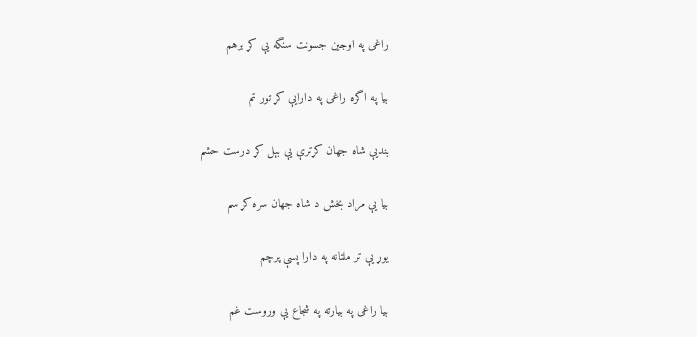راغی په اوجين جسونت سنگه يې کړ برهم

بيا په اگره راغی په دارايې کړ تور تم

بنديې شاه جهان کړترې يې بېل کړ درست حشم

بيا يې مراد بخش د شاه جهان سره کړ سم

يوړ يې تر ملتانه په دارا پسې پرچم

بيا راغی په بيارته په شجاع يې وروست غم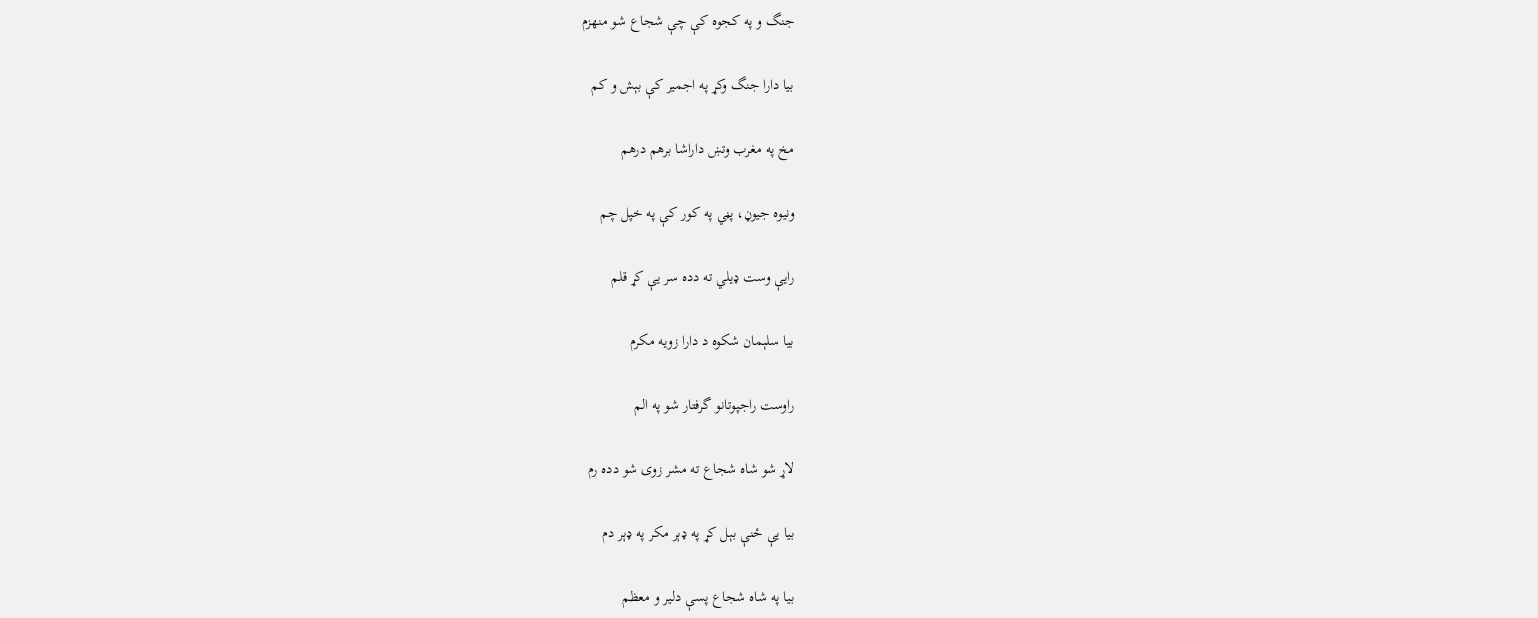جنگ و په کجوه کې چې شجاع شو منهزم

بيا دارا جنگ وکړ په اجمير کې بېش و کم

مخ په مغرب وتښ داراشا برهم درهم

ونيوه جيوڼ، پڼي په کور کې په خپل چم

رايې وست ډيلي ته دده سر يې کړ قلم

بيا سلېمان شکوه د دارا زويه مکرم

راوست راجپوتانو گرفتار شو په الم

لاړ شو شاه شجاع ته مشر زوی شو دده رم

بيا يې ځنې بېل کړ په ډېر مکر په ډېر دم

بيا په شاه شجاع پسې دلير و معظم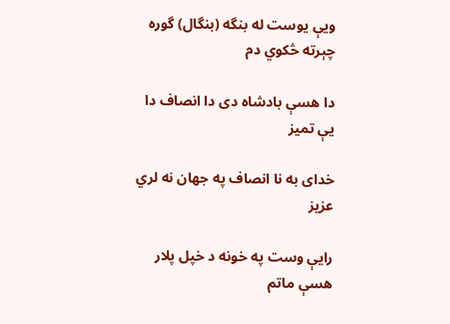ويې يوست له بنگه (بنگال) گوره چېرته څکوي دم

دا هسې بادشاه دی دا انصاف دا يې تميز

خدای به نا انصاف په جهان نه لري عزيز

رايې وست په خونه د خپل پلار هسې ماتم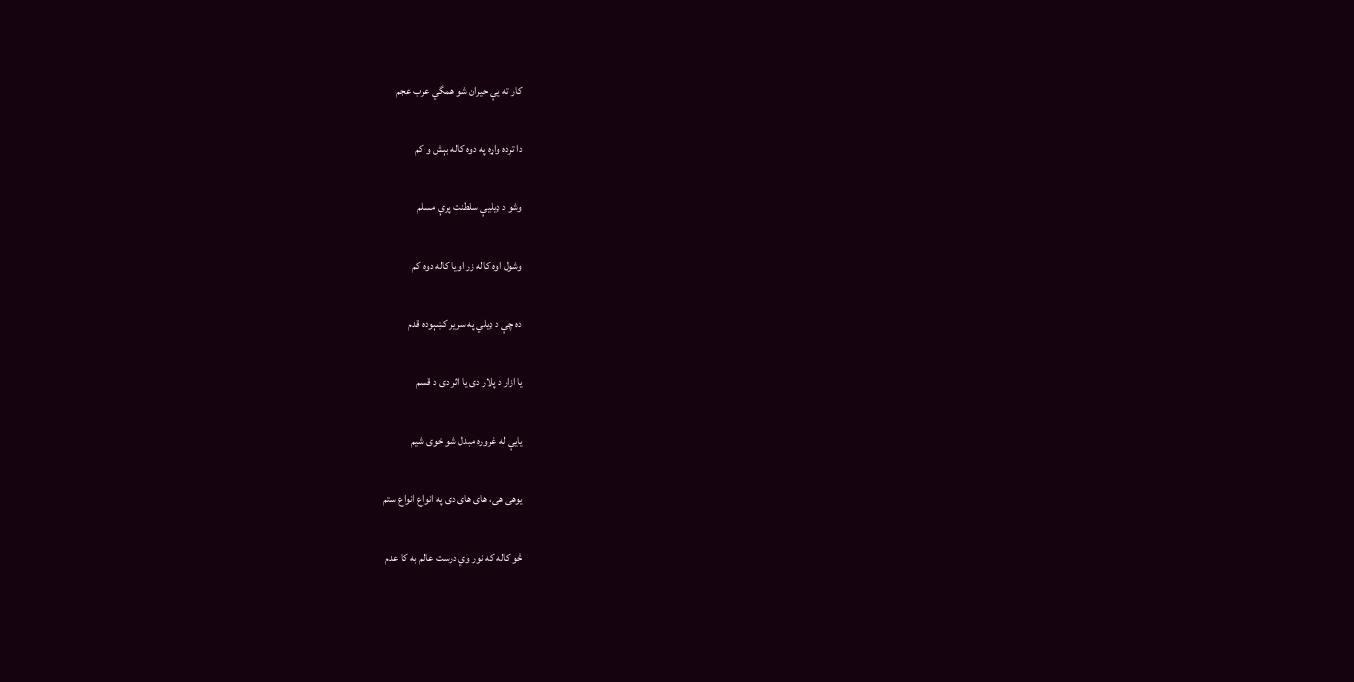کار ته يې حيران شو همگي عرب عجم

دا ترده واړه په دوه کاله بېش و کم

وشو د ډيليې سلطنت پرې مسلم

وشول اوه کاله زر اويا کاله دوه کم

ده چې د ډيلي په سرير کښېوده قدم

يا ازار د پلار دی يا اثر دی د قسم

يايې له غروره مبدل شو خوی شيم

يوهی هی، های های دی په انواع انواع ستم

څو کاله که نور وي درست عالم به کا عدم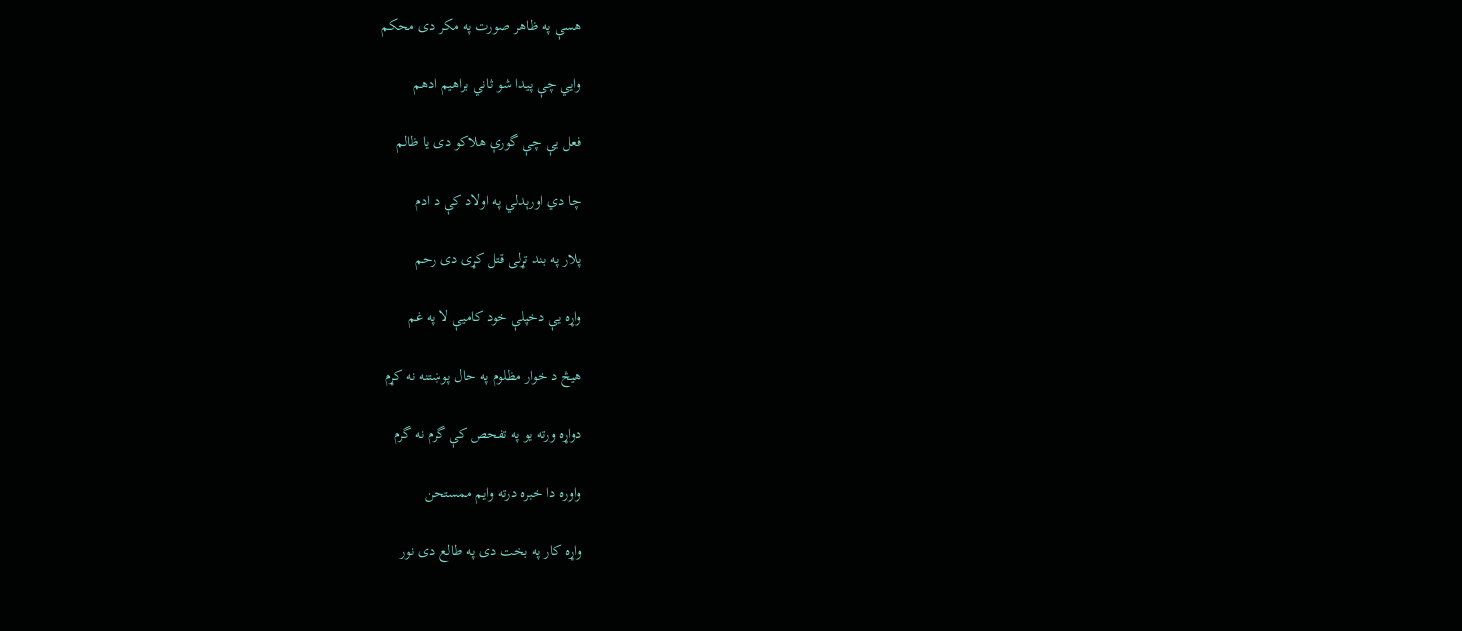هسې په ظاهر صورت په مکر دی محکم

وايي چې پيدا شو ثاني براهيم ادهم

فعل يې چې گورې هلاکو دی يا ظالم

چا دي اورېدلي په اولاد کې د ادم

پلار په بند تړلی قتل کړی دی رحم

واړه يې دخپلې خود کاميې لا په غم

هيڅ د خوار مظلوم په حال پوښتنه نه کړم

دواړه ورته يو په تفحص کې گرم نه گرم

واوره دا خبره درته وايم ممستحن

واړه کار په بخت دی په طالع دی نور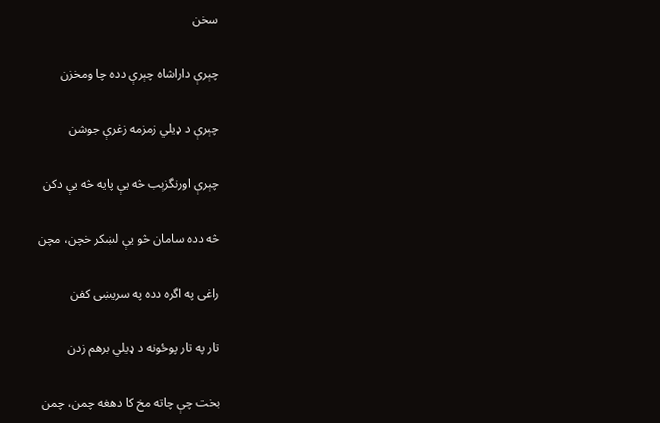سخن

چېرې داراشاه چېرې دده چا ومخزن

چېرې د ډيلي زمزمه زغرې جوشن

چېرې اورنگزېب څه يې پايه څه يې دکن

څه دده سامان څو يې لښکر خچن، مچن

راغی په اگره دده په سريښی کفن

تار په تار پوځونه د ډيلي برهم زدن

بخت چې چاته مخ کا دهغه چمن، چمن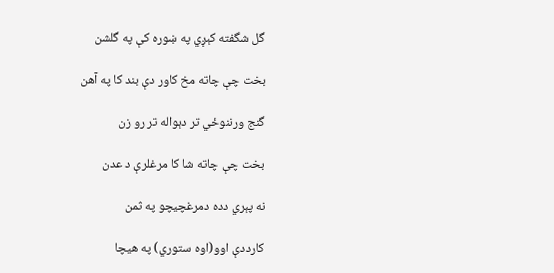گل شگفته کېږي په ښوره کې په گلشن

بخت چې چاته مخ کاور دې بند کا په آهن

گنج ورننوځي تر دېواله تر رو زن

بخت چې چاته شا کا مرغلرې د عدن

نه پېري دده دمرغچيچو په ثمن

کارددې اوو(اوه ستوري) په هيچا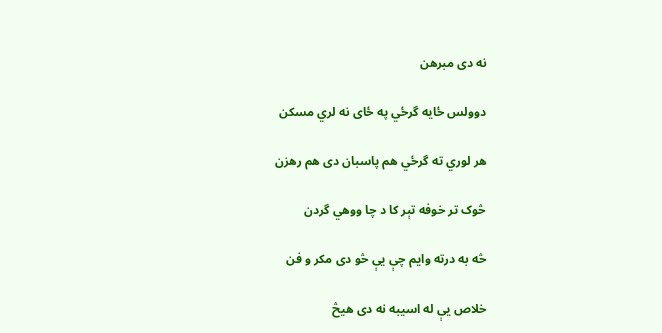نه دی مبرهن

دوولس ځايه گرځي په ځای نه لري مسکن

هر لوري ته گرځي هم پاسبان دی هم رهزن

څوک تر خوفه تېر کا د چا ووهي گردن

څه به درته وايم چې يې څو دی مکر و فن

خلاص يې له اسيبه نه دی هيڅ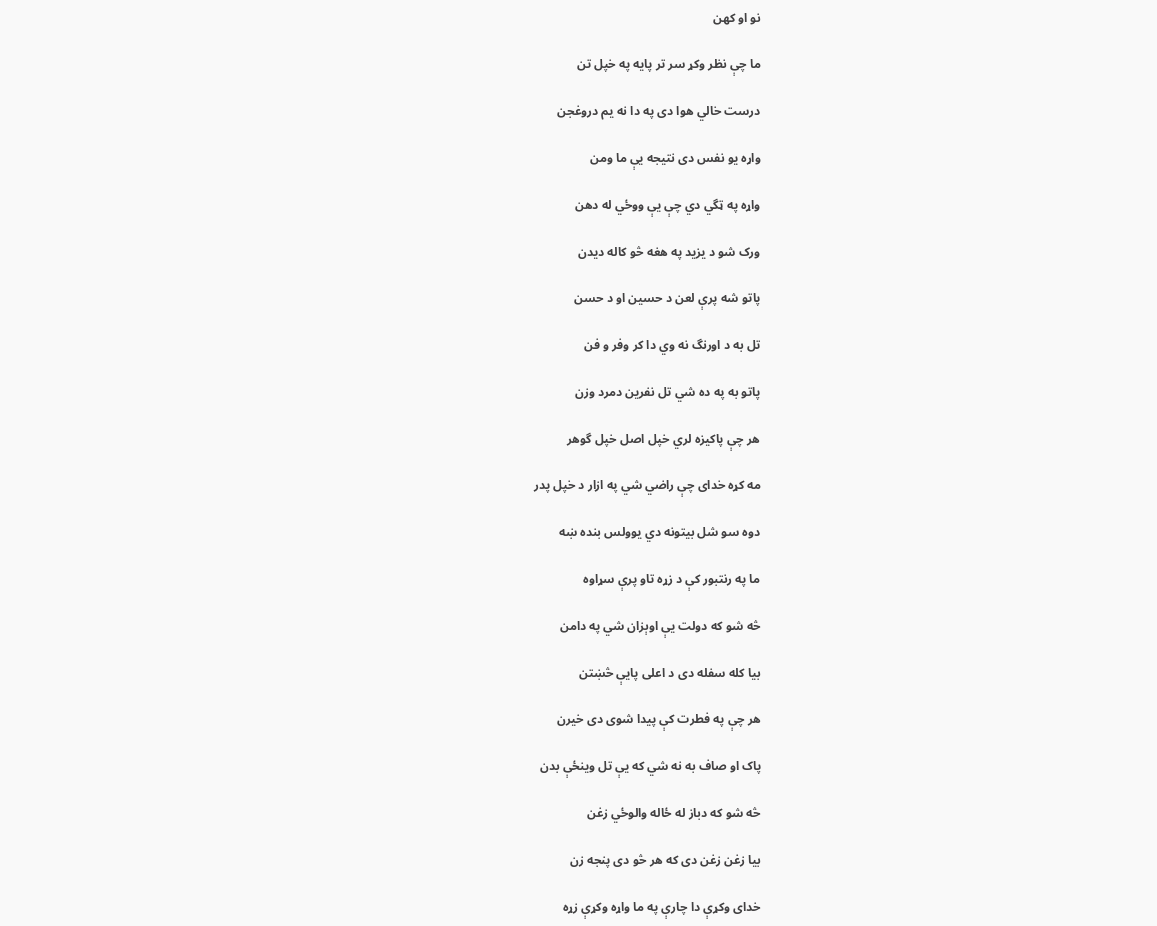نو او کهن

ما چې نظر وکړ سر تر پايه په خپل تن

درست خالي هوا دی په دا نه يم دروغجن

واړه يو نفس دی نتيجه يې ما ومن

واړه په ټگي دي چې يې ووځي له دهن

ورک شو د يزيد په هغه څو کاله ديدن

پاتو شه پرې لعن د حسين او د حسن

تل به د اورنگ نه وي دا کر وفر و فن

پاتو به په ده شي تل نفرين دمرد وزن

هر چې پاکيزه لري خپل اصل خپل گوهر

مه کړه خدای چې راضي شي په ازار د خپل پدر

دوه سو شل بيتونه دي يوولس بنده ښه

ما په رنتبور کې د زړه تاو پرې سړاوه

څه شو که دولت يې اوېزان شي په دامن

بيا کله سفله دی د اعلی پايې څښتن

هر چې په فطرت کې پيدا شوی دی خيرن

پاک او صاف به نه شي که يې تل وينځې بدن

څه شو که دباز له ځاله والوځي زغن

بيا زغن زغن دی که هر څو دی پنجه زن

خدای وکړې دا چارې په ما واړه وکړې زړه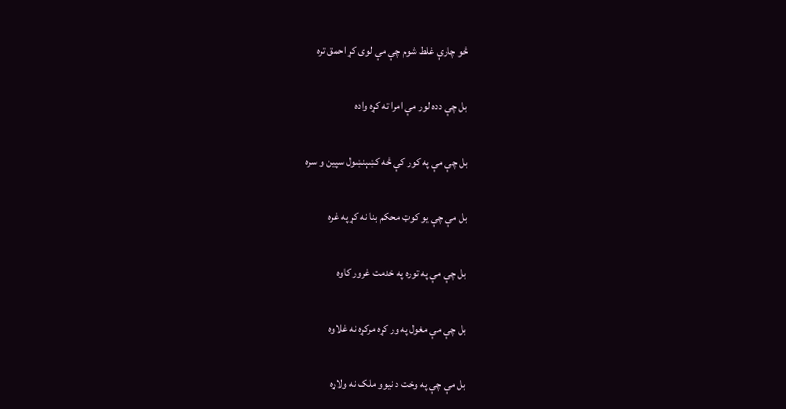څو چارې غلط شوم چې مې لوی کړ احمق تره

بل چې دده لور مې امرا ته کړه واده

بل چې مې په کور کې څه کښېنښول سپين و سره

بل مې چې يو کوټ محکم بنا نه کړ په غره

بل چې مې په توره په خدمت غرور کاوه

بل چې مې مغول په ور کړه مرکړه نه غلاوه

بل مې چې په وخت د نيوو ملک نه ولاړه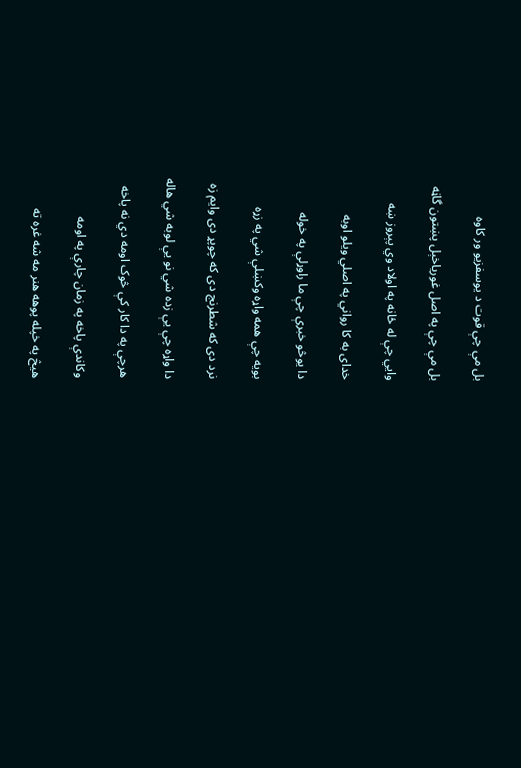بل مې چې قوت د يوسفزيو ور کاوه

بل مې چې په اصل غورياخېل پښتون گاڼه

وايي چې له ځانه په اولاد وي پېروز ښه

خدای به کا رواني په اصلي ويلو اوبه

دا يوڅو خبرې چې ما راوړلې په خوله

بويه چې همه واړه وکښلې شي په زړه

نرد دی که شطرنج دی که چوپړ دی وايم زه

دا واړه چې يې زده شي نو يې لوبه شي هاله

هرچې په دا کار کې څوک اومه دي نه پاخه

وکاندې پاخه په زمان چارې په اومه

هيڅ په خپله پوهه هنر مه شه غره ته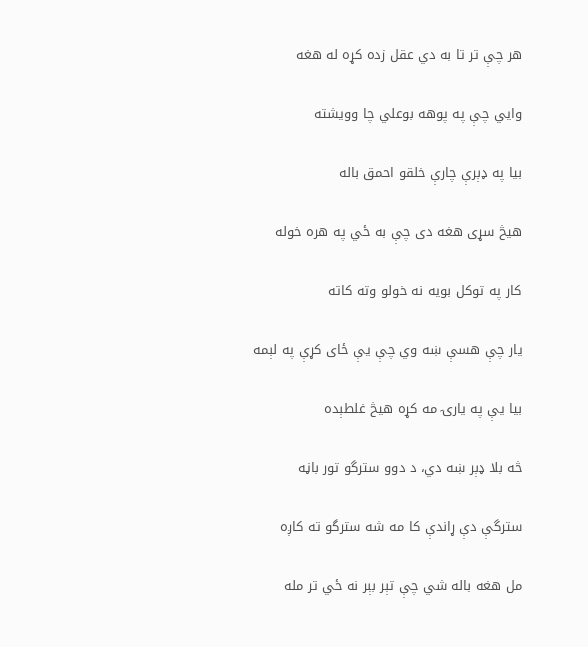هر چې تر تا به دي عقل زده کړه له هغه

وايي چې په پوهه بوعلي چا وويشته

بيا په ډېرې چارې خلقو احمق باله

هيڅ سړی هغه دی چې به ځي په هره خوله

کار په توکل بويه نه خولو وته کاته

يار چې هسې ښه وي چې يې ځای کړې په لېمه

بيا يې په يارۍ مه کړه هيڅ غلطېده

څه بلا ډېر ښه دي، د دوو سترگو تور باڼه

سترگې دې ړاندې کا مه شه سترگو ته کاږه

مل هغه باله شي چې تېر بېر نه ځي تر مله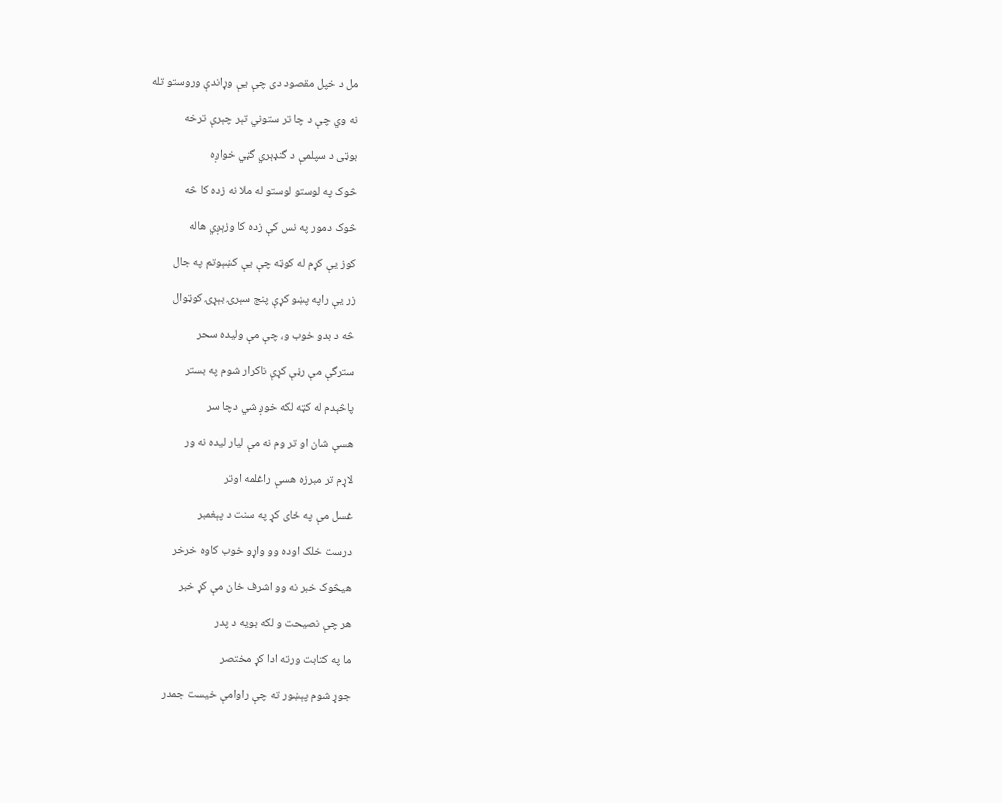مل د خپل مقصود دی چې يې وړاندې وروستو تله

نه وي چې د چا تر ستوني تېر چېرې ترخه

بوټی د سپلمې د گنډېري گڼي خواږه

څوک په لوستو لوستو له ملا نه زده کا څه

څوک دمور په نس کې زده کا وزېږي هاله

کوز يې کړم له کوټه چې يې کښېوتم په جال

زر يې راپه پښو کړې پنج سېرۍ بېړۍ کوټوال

څه د بدو خوب و، چې مې وليده سحر

سترگې مې رڼې کړې ناکرار شوم په بستر

پاڅېدم له کټه لکه خوږ شي دچا سر

هسې شان او تر وم نه مې ليار ليده نه ور

لاړم تر مبرزه هسې راغلمه اوتر

غسل مې په ځای کړ په سنت د پېغمبر

درست خلک اوده وو واړو خوب کاوه خرخر

هيڅوک خبر نه وو اشرف خان مې کړ خبر

هر چې نصيحت و لکه بويه د پدر

ما په کتابت ورته ادا کړ مختصر

جوړ شوم پېښور ته چې راوامې خيست جمدر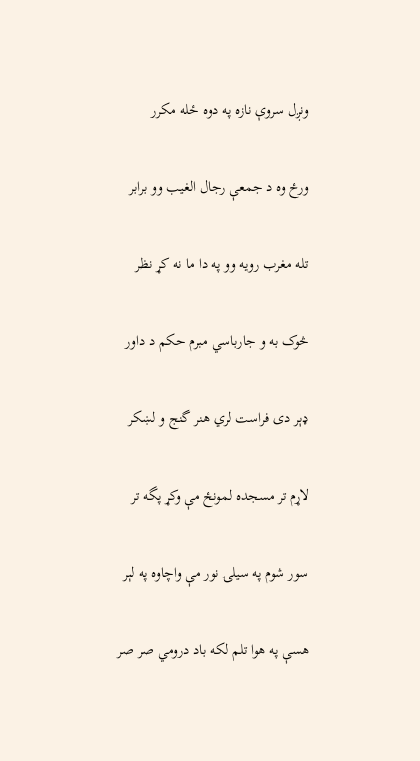ونږل سروې نازه په دوه ځله مکرر

ورځ وه د جمعې رجال الغيب وو برابر

تله مغرب رويه وو په دا ما نه کړ نظر

څوک به و جارباسي مبرم حکم د داور

ډېر دی فراست لري هنر گنج و لښکر

لاړم تر مسجده لمونځ مې وکړ پگه تر

سور شوم په سيلۍ نور مې واچاوه په لېر

هسې په هوا تلم لکه باد درومي صر صر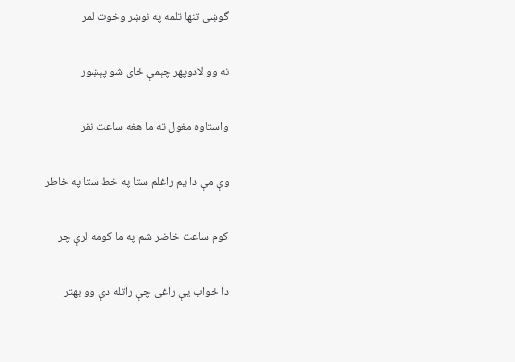گوښی تنها تلمه په نوښر وخوت لمر

نه وو لادوپهر چېمې ځای شو پېښور

واستاوه مغول ته ما هغه ساعت نفر

وې مې دا يم راغلم ستا په خط ستا په خاطر

کوم ساعت خاضر شم په ما کومه لرې چر

دا ځواب يې راغی چې راتله دې وو بهتر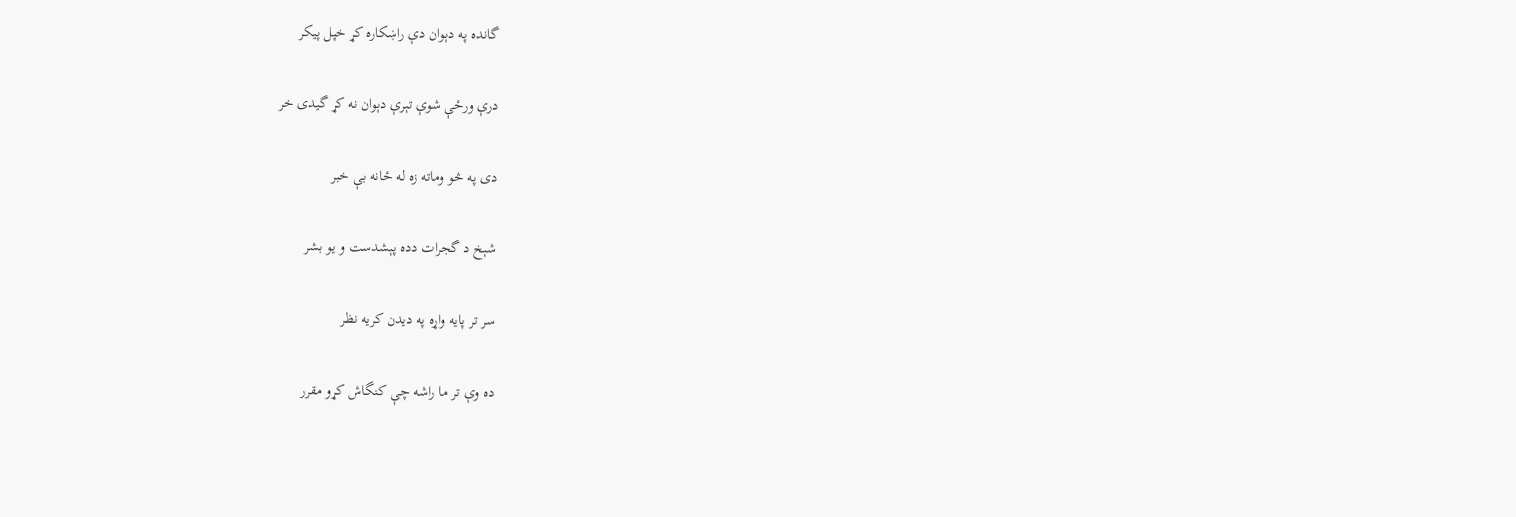گانده په دېوان دې راښکاره کړ خپل پيکر

درې ورځې شوې تېرې دېوان نه کړ گيدی خر

دی په څو وماته زه له ځانه بې خبر

شېخ د گجرات دده پېشدست و يو بشر

سر تر پايه واړه په ديدن کريه نظر

ده وې تر ما راشه چې کنگاش کړو مقرر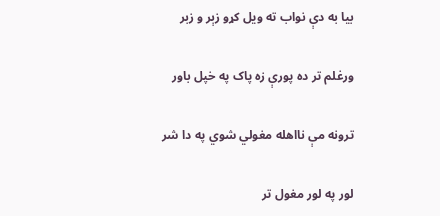بيا به دې نواب ته ويل کړو زېر و زبر

ورغلم تر ده پورې زه پاک په خپل باور

ترونه مې نااهله مغولي شوي په دا شر

لور په لور مغول تر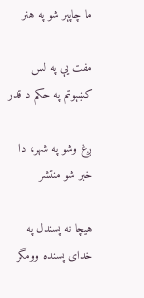ما چاپېر شو په هنر

مفت يې په لس کښېوتم په حکم د قدر

ږغ وشو په شهر، دا خبر شو منتشر

هيچا نه پسندل په خدای پسنده وومگر